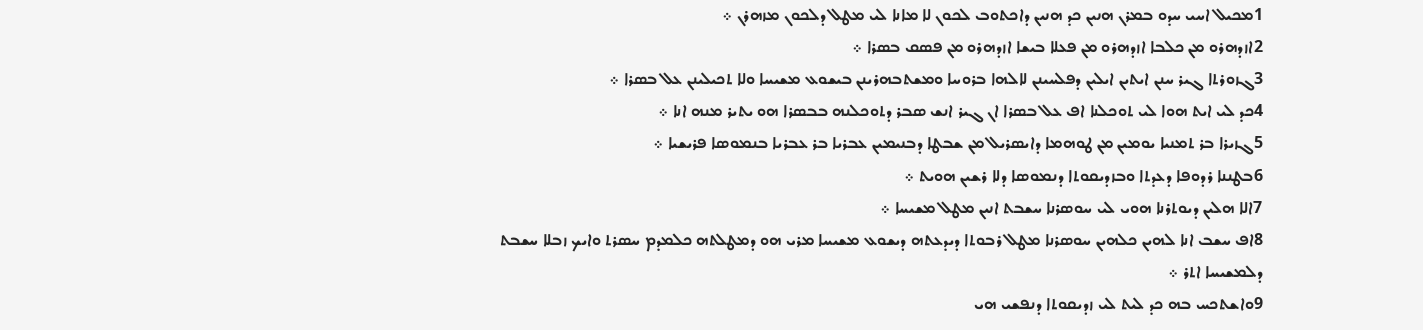1ܡܟܝܠ ܐܚܝ ܚܕܘ ܒܡܪܢ ܗܢܝܢ ܟܕ ܗܢܝܢ ܕܐܟܬܘܒ ܠܟܘܢ ܠܐ ܡܐܢܐ ܠܝ ܡܛܠ ܕܠܟܘܢ ܡܙܗܪܢ ܀
2ܐܙܕܗܪܘ ܡܢ ܟܠܒܐ ܐܙܕܗܪܘ ܡܢ ܦܥܠܐ ܒܝܫܐ ܐܙܕܗܪܘ ܡܢ ܦܤܩ ܒܤܪܐ ܀
3ܓܙܘܪܬܐ ܓܝܪ ܚܢܢ ܐܝܬܝܢ ܐܝܠܝܢ ܕܦܠܚܝܢܢ ܠܐܠܗܐ ܒܪܘܚܐ ܘܡܫܬܒܗܪܝܢܢ ܒܝܫܘܥ ܡܫܝܚܐ ܘܠܐ ܬܟܝܠܝܢܢ ܥܠ ܒܤܪܐ ܀
4ܟܕ ܠܝ ܐܝܬ ܗܘܐ ܠܝ ܬܘܟܠܢܐ ܐܦ ܥܠ ܒܤܪܐ ܐܢ ܓܝܪ ܐܢܫ ܤܒܪ ܕܬܘܟܠܢܗ ܒܒܤܪܐ ܗܘ ܝܬܝܪ ܡܢܗ ܐܢܐ ܀
5ܓܙܝܪܐ ܒܪ ܬܡܢܝܐ ܝܘܡܝܢ ܡܢ ܛܘܗܡܐ ܕܐܝܤܪܝܠ ܡܢ ܫܒܛܐ ܕܒܢܝܡܝܢ ܥܒܪܝܐ ܒܪ ܥܒܪܝܐ ܒܢܡܘܤܐ ܦܪܝܫܝܐ ܀
6ܒܛܢܢܐ ܪܕܘܦܐ ܕܥܕܬܐ ܘܒܙܕܝܩܘܬܐ ܕܢܡܘܤܐ ܕܠܐ ܪܫܝܢ ܗܘܝܬ ܀
7ܐܠܐ ܗܠܝܢ ܕܝܘܬܪܢܐ ܗܘܝ ܠܝ ܚܘܤܪܢܐ ܚܫܒܬ ܐܢܝܢ ܡܛܠ ܡܫܝܚܐ ܀
8ܐܦ ܚܫܒ ܐܢܐ ܠܗܝܢ ܟܠܗܝܢ ܚܘܤܪܢܐ ܡܛܠ ܪܒܘܬܐ ܕܝܕܥܬܗ ܕܝܫܘܥ ܡܫܝܚܐ ܡܪܝ ܗܘ ܕܡܛܠܬܗ ܟܠܡܕܡ ܚܤܪܬ ܘܐܝܟ ܙܒܠܐ ܚܫܒܬ ܕܠܡܫܝܚܐ ܐܬܪ ܀
9ܘܐܫܬܟܚ ܒܗ ܟܕ ܠܝܬ ܠܝ ܙܕܝܩܘܬܐ ܕܢܦܫܝ ܗܝ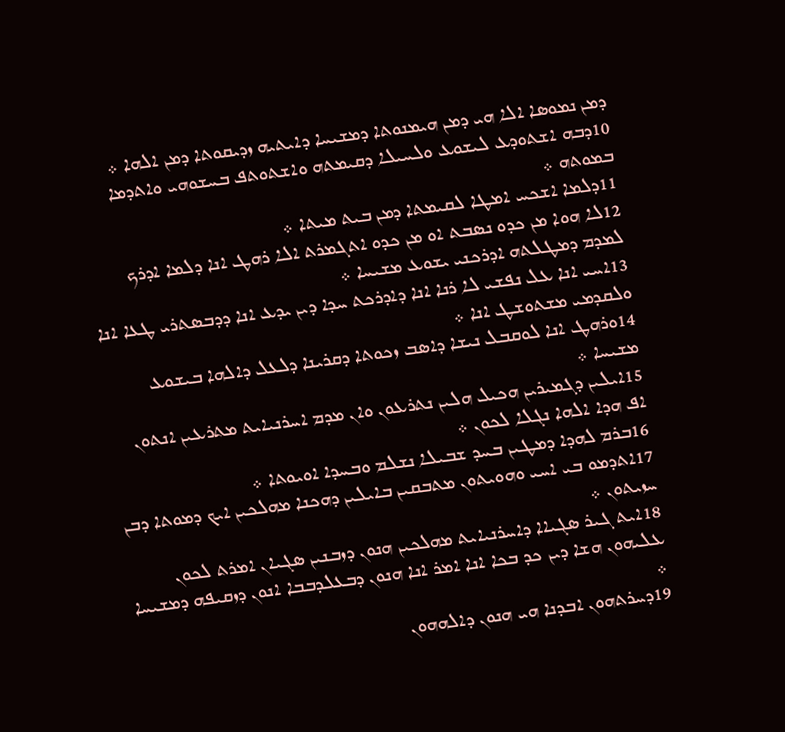ܕܡܢ ܢܡܘܤܐ ܐܠܐ ܗܝ ܕܡܢ ܗܝܡܢܘܬܐ ܕܡܫܝܚܐ ܕܐܝܬܝܗ ܙܕܝܩܘܬܐ ܕܡܢ ܐܠܗܐ ܀
10ܕܒܗ ܐܫܬܘܕܥ ܠܝܫܘܥ ܘܠܚܝܠܐ ܕܩܝܡܬܗ ܘܐܫܬܘܬܦ ܒܚܫܘܗܝ ܘܐܬܕܡܐ ܒܡܘܬܗ ܀
11ܕܠܡܐ ܐܫܟܚ ܐܡܛܐ ܠܩܝܡܬܐ ܕܡܢ ܒܝܬ ܡܝܬܐ ܀
12ܠܐ ܗܘܐ ܡܢ ܟܕܘ ܢܤܒܬ ܐܘ ܡܢ ܟܕܘ ܐܬܓܡܪܬ ܐܠܐ ܪܗܛ ܐܢܐ ܕܠܡܐ ܐܕܪܟ ܠܡܕܡ ܕܡܛܠܬܗ ܐܕܪܟܢܝ ܝܫܘܥ ܡܫܝܚܐ ܀
13ܐܚܝ ܐܢܐ ܥܠ ܢܦܫܝ ܠܐ ܪܢܐ ܐܢܐ ܕܐܕܪܟܬ ܚܕܐ ܕܝܢ ܝܕܥ ܐܢܐ ܕܕܒܤܬܪܝ ܛܥܐ ܐܢܐ ܘܠܩܕܡܝ ܡܫܬܘܫܛ ܐܢܐ ܀
14ܘܪܗܛ ܐܢܐ ܠܘܩܒܠ ܢܝܫܐ ܕܐܤܒ ܙܟܘܬܐ ܕܩܪܝܢܐ ܕܠܥܠ ܕܐܠܗܐ ܒܝܫܘܥ ܡܫܝܚܐ ܀
15ܐܝܠܝܢ ܕܓܡܝܪܝܢ ܗܟܝܠ ܗܠܝܢ ܢܬܪܥܘܢ ܘܐܢ ܡܕܡ ܐܚܪܢܝܐܝܬ ܡܬܪܥܝܢ ܐܢܬܘܢ ܐܦ ܗܕܐ ܐܠܗܐ ܢܓܠܐ ܠܟܘܢ ܀
16ܒܪܡ ܠܗܕܐ ܕܡܛܝܢ ܒܚܕ ܫܒܝܠܐ ܢܫܠܡ ܘܒܚܕܐ ܐܘܝܘܬܐ ܀
17ܐܬܕܡܘ ܒܝ ܐܚܝ ܘܗܘܝܬܘܢ ܡܬܒܩܝܢ ܒܐܝܠܝܢ ܕܗܟܢܐ ܡܗܠܟܝܢ ܐܝܟ ܕܡܘܬܐ ܕܒܢ ܚܙܝܬܘܢ ܀
18ܐܝܬ ܓܝܪ ܤܓܝܐܐ ܕܐܚܪܢܝܐܝܬ ܡܗܠܟܝܢ ܗܢܘܢ ܕܙܒܢܝܢ ܤܓܝܐܢ ܐܡܪܬ ܠܟܘܢ ܥܠܝܗܘܢ ܗܫܐ ܕܝܢ ܟܕ ܒܟܐ ܐܢܐ ܐܡܪ ܐܢܐ ܗܢܘܢ ܕܒܥܠܕܒܒܐ ܐܢܘܢ ܕܙܩܝܦܗ ܕܡܫܝܚܐ ܀
19ܕܚܪܬܗܘܢ ܐܒܕܢܐ ܗܝ ܗܢܘܢ ܕܐܠܗܗܘܢ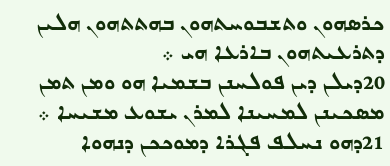ܟܪܤܗܘܢ ܘܬܫܒܘܚܬܗܘܢ ܒܗܬܬܗܘܢ ܗܠܝܢ ܕܬܪܥܝܬܗܘܢ ܒܐܪܥܐ ܗܝ ܀
20ܕܝܠܢ ܕܝܢ ܦܘܠܚܢܢ ܒܫܡܝܐ ܗܘ ܘܡܢ ܬܡܢ ܡܤܟܝܢܢ ܠܡܚܝܢܐ ܠܡܪܢ ܝܫܘܥ ܡܫܝܚܐ ܀
21ܕܗܘ ܢܚܠܦ ܦܓܪܐ ܕܡܘܟܟܢ ܕܢܗܘܐ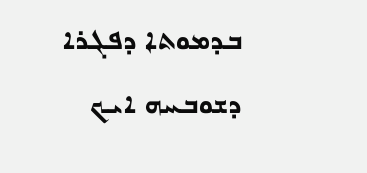ܒܕܡܘܬܐ ܕܦܓܪܐ ܕܫܘܒܚܗ ܐܝܟ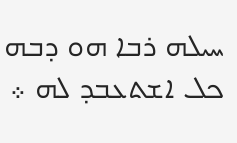ܚܝܠܗ ܪܒܐ ܗܘ ܕܒܗ ܟܠ ܐܫܬܥܒܕ ܠܗ ܀